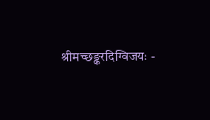श्रीमच्छङ्करदिग्विजयः -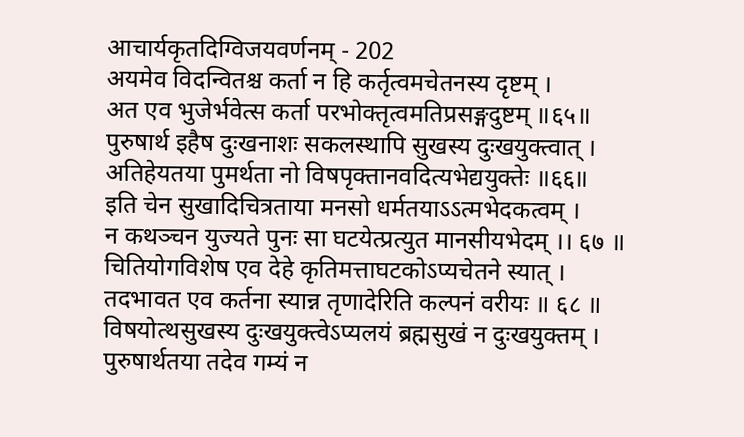आचार्यकृतदिग्विजयवर्णनम् - 202
अयमेव विदन्वितश्च कर्ता न हि कर्तृत्वमचेतनस्य दृष्टम् ।
अत एव भुजेर्भवेत्स कर्ता परभोक्तृत्वमतिप्रसङ्गदुष्टम् ॥६५॥
पुरुषार्थ इहैष दुःखनाशः सकलस्थापि सुखस्य दुःखयुक्त्वात् ।
अतिहेयतया पुमर्थता नो विषपृक्तानवदित्यभेद्ययुक्तेः ॥६६॥
इति चेन सुखादिचित्रताया मनसो धर्मतयाऽऽत्मभेदकत्वम् ।
न कथञ्चन युज्यते पुनः सा घटयेत्प्रत्युत मानसीयभेदम् ।। ६७ ॥
चितियोगविशेष एव देहे कृतिमत्ताघटकोऽप्यचेतने स्यात् ।
तदभावत एव कर्तना स्यान्न तृणादेरिति कल्पनं वरीयः ॥ ६८ ॥
विषयोत्थसुखस्य दुःखयुक्त्वेऽप्यलयं ब्रह्मसुखं न दुःखयुक्तम् ।
पुरुषार्थतया तदेव गम्यं न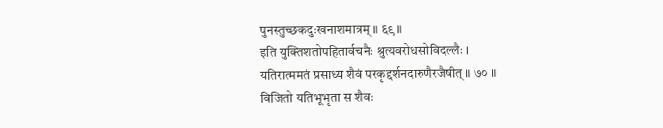पुनस्तुच्छकदुःखनाशमात्रम् ॥ ६९ ॥
इति युक्तिशतोपहितार्वचनैः श्रुत्यवरोधसोविदल्लैः ।
यतिरात्ममतं प्रसाध्य शैवं परकृद्दर्शनदारुणैरजैषीत् ॥ ७० ॥
विजितो यतिभूभृता स शैवः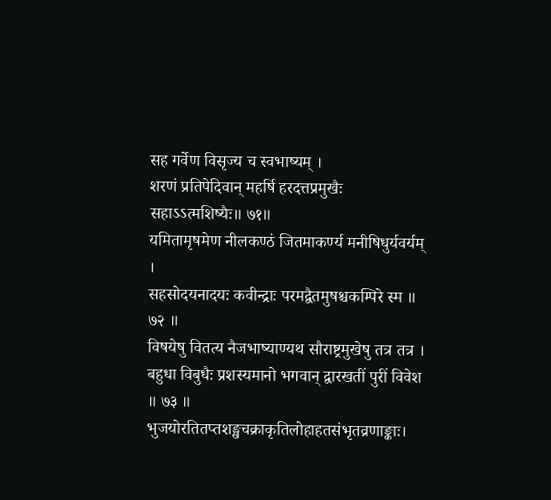सह गर्वेण विसृज्य च स्वभाष्यम् ।
शरणं प्रतिपेदिवान् महर्षि हरदत्तप्रमुखैः सहाऽऽत्मशिष्यैः॥ ७१॥
यमितामृषमेण नीलकण्ठं जितमाकर्ण्य मनीषिधुर्यवर्यम् ।
सहसोदयनादयः कवीन्द्राः परमद्वैतमुषश्चकम्पिरे स्म ॥ ७२ ॥
विषयेषु वितत्य नैजभाष्याण्यथ सौराष्ट्रमुखेषु तत्र तत्र ।
बहुधा विबुधैः प्रशस्यमानो भगवान् द्वारखतीं पुरीं विवेश ॥ ७३ ॥
भुजयोरतितप्तशङ्खचक्राकृतिलोहाहतसंभृतव्रणाङ्काः।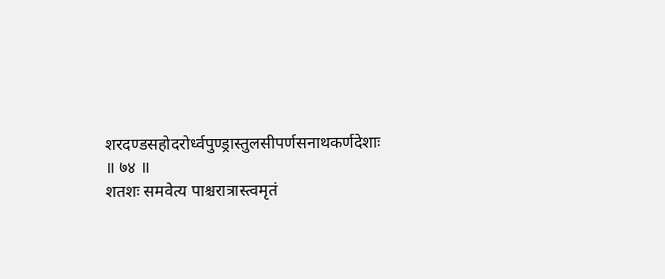शरदण्डसहोदरोर्ध्वपुण्ड्रास्तुलसीपर्णसनाथकर्णदेशाः ॥ ७४ ॥
शतशः समवेत्य पाश्चरात्रास्त्वमृतं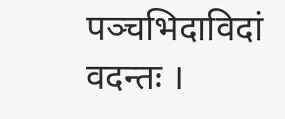पञ्चभिदाविदां वदन्तः ।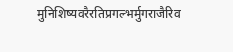मुनिशिष्यवरैरतिप्रगल्भर्मुगराजैरिव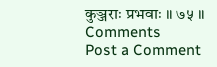कुञ्जराः प्रभवाः ॥ ७५ ॥
Comments
Post a Comment